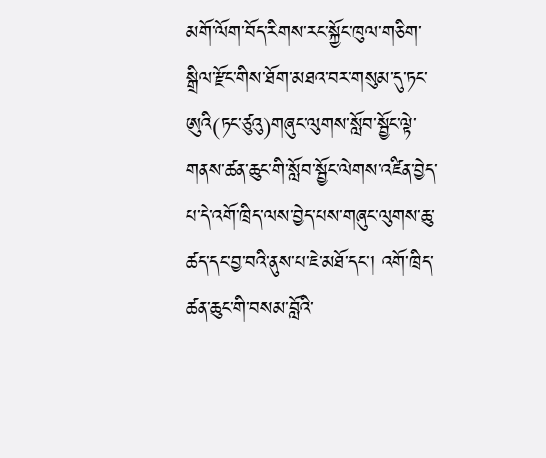མགོ་ལོག་བོད་རིགས་རང་སྐྱོང་ཁུལ་གཅིག་སྒྲིལ་རྫོང་གིས་ཐོག་མཐའ་བར་གསུམ་དུ་ཏང་ཨུའི(ཏང་ཙུའུ)གཞུང་ལུགས་སློབ་སྦྱོང་ལྟེ་གནས་ཚན་ཆུང་གི་སློབ་སྦྱོང་ལེགས་འཛིན་བྱེད་པ་དེ་འགོ་ཁྲིད་ལས་བྱེད་པས་གཞུང་ལུགས་ཆུ་ཚད་དང་བྱ་བའི་ནུས་པ་ཇེ་མཐོ་དང་། འགོ་ཁྲིད་ཚན་ཆུང་གི་བསམ་བློའི་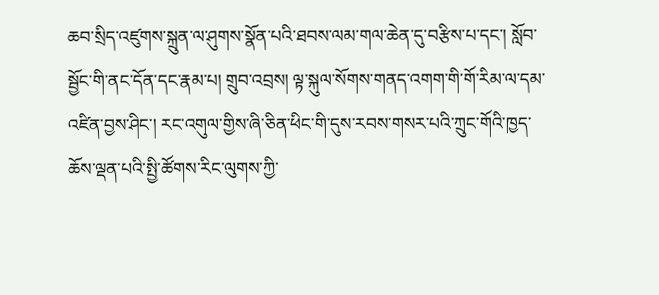ཆབ་སྲིད་འཛུགས་སྐྲུན་ལ་ཤུགས་སྣོན་པའི་ཐབས་ལམ་གལ་ཆེན་དུ་བརྩིས་པ་དང་། སློབ་སྦྱོང་གི་ནང་དོན་དང་རྣམ་པ། གྲུབ་འབྲས། ལྟ་སྐུལ་སོགས་གནད་འགག་གི་གོ་རིམ་ལ་དམ་འཛིན་བྱས་ཤིང་། རང་འགུལ་གྱིས་ཞི་ཅིན་ཕིང་གི་དུས་རབས་གསར་པའི་ཀྲུང་གོའི་ཁྱད་ཆོས་ལྡན་པའི་སྤྱི་ཚོགས་རིང་ལུགས་ཀྱི་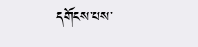དགོངས་པས་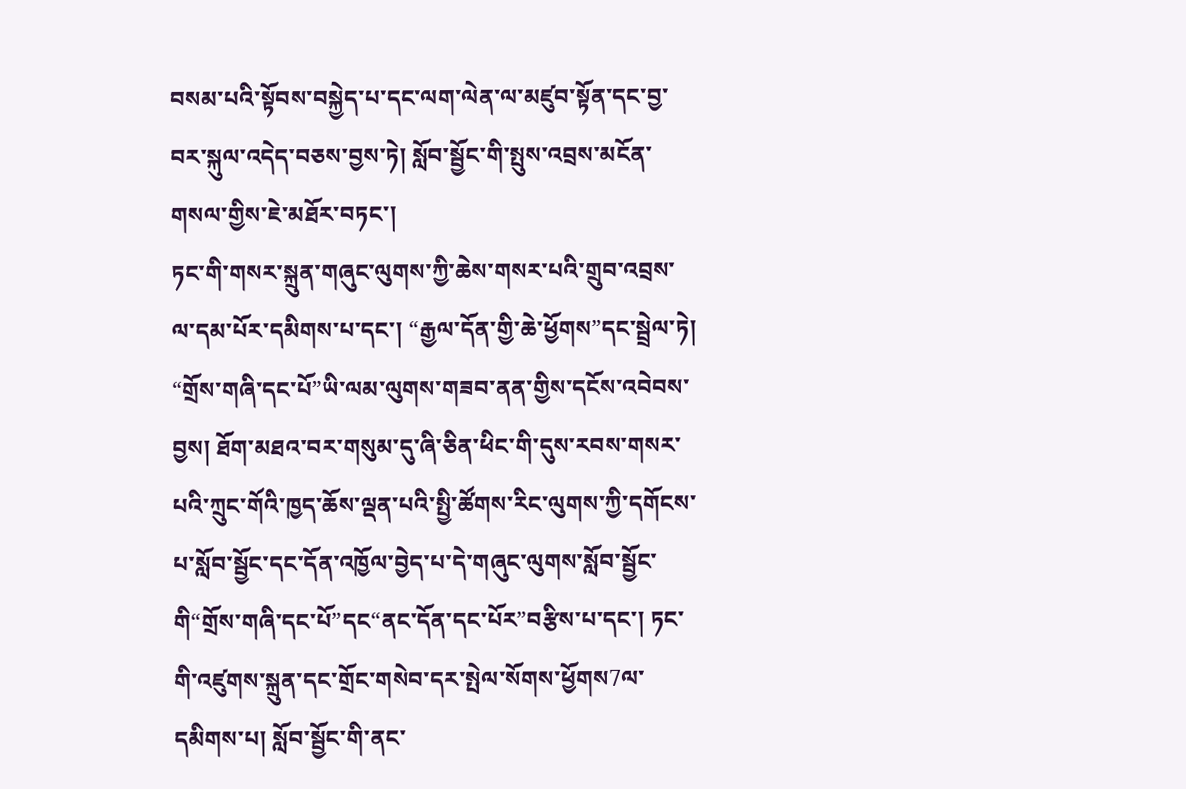བསམ་པའི་སྟོབས་བསྐྱེད་པ་དང་ལག་ལེན་ལ་མཛུབ་སྟོན་དང་བྱ་བར་སྐུལ་འདེད་བཅས་བྱས་ཏེ། སློབ་སྦྱོང་གི་སྤུས་འབྲས་མངོན་གསལ་གྱིས་ཇེ་མཐོར་བཏང་།
ཏང་གི་གསར་སྐྲུན་གཞུང་ལུགས་ཀྱི་ཆེས་གསར་པའི་གྲུབ་འབྲས་ལ་དམ་པོར་དམིགས་པ་དང་། “རྒྱལ་དོན་གྱི་ཆེ་ཕྱོགས”དང་སྦྲེལ་ཏེ། “གྲོས་གཞི་དང་པོ”ཡི་ལམ་ལུགས་གཟབ་ནན་གྱིས་དངོས་འབེབས་བྱས། ཐོག་མཐའ་བར་གསུམ་དུ་ཞི་ཅིན་ཕིང་གི་དུས་རབས་གསར་པའི་ཀྲུང་གོའི་ཁྱད་ཆོས་ལྡན་པའི་སྤྱི་ཚོགས་རིང་ལུགས་ཀྱི་དགོངས་པ་སློབ་སྦྱོང་དང་དོན་འཁྱོལ་བྱེད་པ་དེ་གཞུང་ལུགས་སློབ་སྦྱོང་གི“གྲོས་གཞི་དང་པོ”དང“ནང་དོན་དང་པོར”བརྩིས་པ་དང་། ཏང་གི་འཛུགས་སྐྲུན་དང་གྲོང་གསེབ་དར་སྤེལ་སོགས་ཕྱོགས7ལ་དམིགས་པ། སློབ་སྦྱོང་གི་ནང་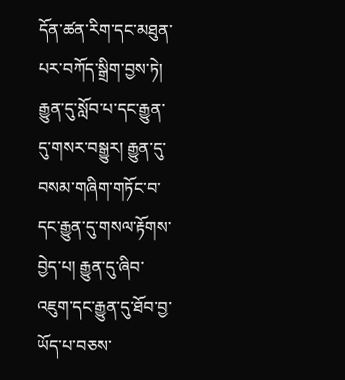དོན་ཚན་རིག་དང་མཐུན་པར་བཀོད་སྒྲིག་བྱས་ཏེ། རྒྱུན་དུ་སློབ་པ་དང་རྒྱུན་དུ་གསར་བསྒྱུར། རྒྱུན་དུ་བསམ་གཞིག་གཏོང་བ་དང་རྒྱུན་དུ་གསལ་རྟོགས་བྱེད་པ། རྒྱུན་དུ་ཞིབ་འཇུག་དང་རྒྱུན་དུ་ཐོབ་བྱ་ཡོད་པ་བཅས་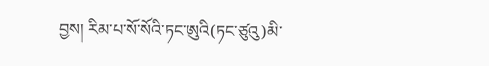བྱས། རིམ་པ་སོ་སོའི་ཏང་ཨུའི(ཏང་ཙུའུ)མི་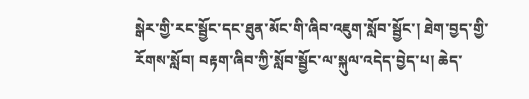སྒེར་གྱི་རང་སྦྱོང་དང་ཐུན་མོང་གི་ཞིབ་འཇུག་སློབ་སྦྱོང་། ཐེག་བྱད་གྱི་རོགས་སློབ། བརྟག་ཞིབ་ཀྱི་སློབ་སྦྱོང་ལ་སྐུལ་འདེད་བྱེད་པ། ཆེད་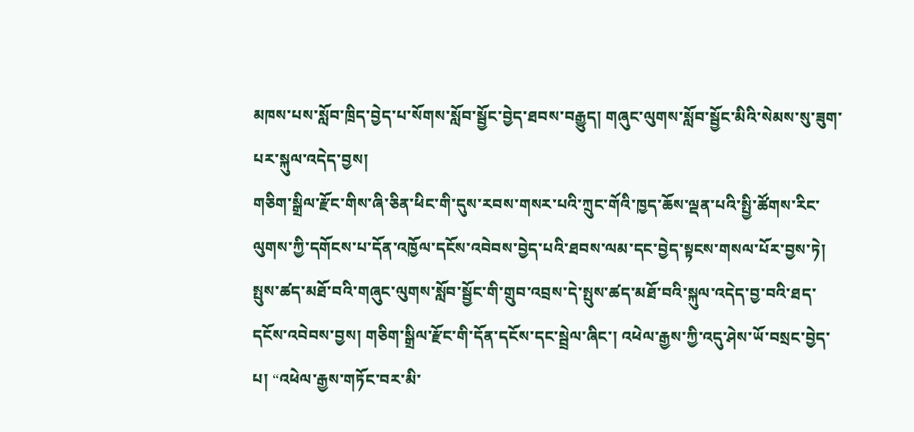མཁས་པས་སློབ་ཁྲིད་བྱེད་པ་སོགས་སློབ་སྦྱོང་བྱེད་ཐབས་བརྒྱུད། གཞུང་ལུགས་སློབ་སྦྱོང་མིའི་སེམས་སུ་ཟུག་པར་སྐུལ་འདེད་བྱས།
གཅིག་སྒྲིལ་རྫོང་གིས་ཞི་ཅིན་ཕིང་གི་དུས་རབས་གསར་པའི་ཀྲུང་གོའི་ཁྱད་ཆོས་ལྡན་པའི་སྤྱི་ཚོགས་རིང་ལུགས་ཀྱི་དགོངས་པ་དོན་འཁྱོལ་དངོས་འབེབས་བྱེད་པའི་ཐབས་ལམ་དང་བྱེད་སྟངས་གསལ་པོར་བྱས་ཏེ། སྤུས་ཚད་མཐོ་བའི་གཞུང་ལུགས་སློབ་སྦྱོང་གི་གྲུབ་འབྲས་དེ་སྤུས་ཚད་མཐོ་བའི་སྐུལ་འདེད་བྱ་བའི་ཐད་དངོས་འབེབས་བྱས། གཅིག་སྒྲིལ་རྫོང་གི་དོན་དངོས་དང་སྦྲེལ་ཞིང་། འཕེལ་རྒྱས་ཀྱི་འདུ་ཤེས་ཡོ་བསྲང་བྱེད་པ། “འཕེལ་རྒྱས་གཏོང་བར་མི་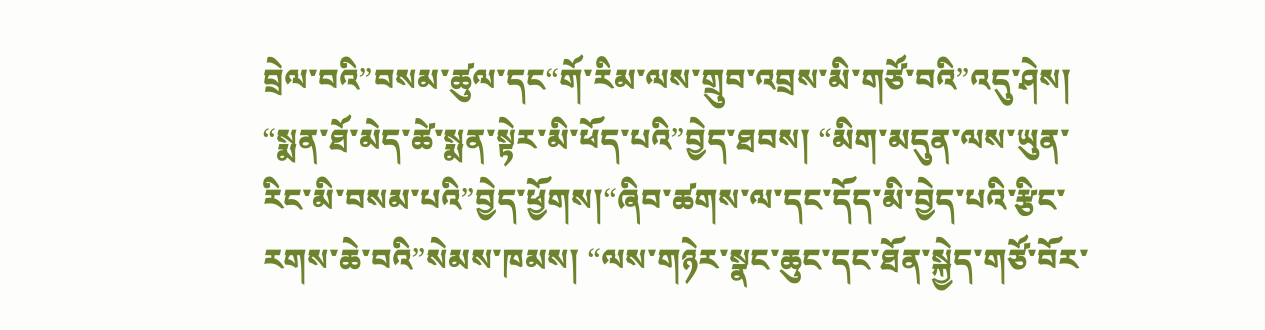བྲེལ་བའི”བསམ་ཚུལ་དང“གོ་རིམ་ལས་གྲུབ་འབྲས་མི་གཙོ་བའི”འདུ་ཤེས། “སྨན་ཐོ་མེད་ཚེ་སྨན་སྟེར་མི་ཕོད་པའི”བྱེད་ཐབས། “མིག་མདུན་ལས་ཡུན་རིང་མི་བསམ་པའི”བྱེད་ཕྱོགས།“ཞིབ་ཚགས་ལ་དང་དོད་མི་བྱེད་པའི་རྩིང་རགས་ཆེ་བའི”སེམས་ཁམས། “ལས་གཉེར་སྣང་ཆུང་དང་ཐོན་སྐྱེད་གཙོ་བོར་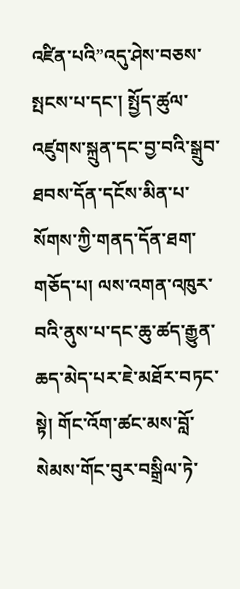འཛིན་པའི”འདུ་ཤེས་བཅས་སྤངས་པ་དང་། སྤྱོད་ཚུལ་འཛུགས་སྐྲུན་དང་བྱ་བའི་སྒྲུབ་ཐབས་དོན་དངོས་མིན་པ་སོགས་ཀྱི་གནད་དོན་ཐག་གཅོད་པ། ལས་འགན་འཁུར་བའི་ནུས་པ་དང་ཆུ་ཚད་རྒྱུན་ཆད་མེད་པར་ཇེ་མཐོར་བཏང་སྟེ། གོང་འོག་ཚང་མས་བློ་སེམས་གོང་བུར་བསྒྲིལ་ཏེ་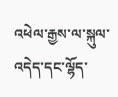འཕེལ་རྒྱས་ལ་སྐུལ་འདེད་དང་ལྷོད་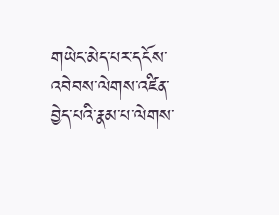གཡེང་མེད་པར་དངོས་འབེབས་ལེགས་འཛིན་བྱེད་པའི་རྣམ་པ་ལེགས་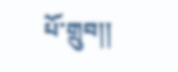པོ་གྲུབ།།